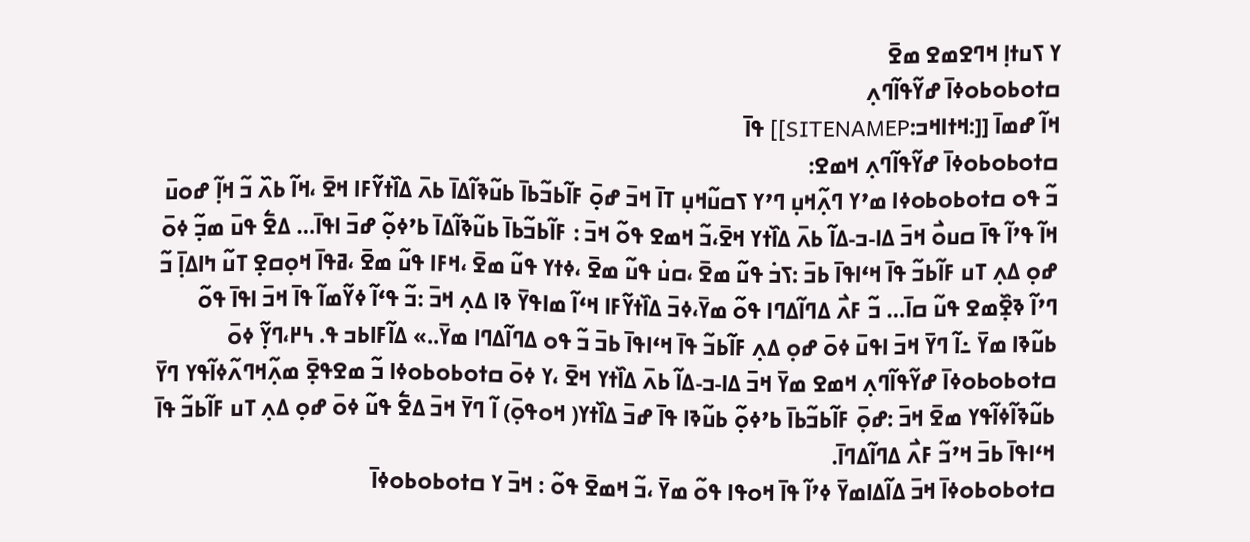ߌ ߖߎߙߊ߲ ߞߣߐߘߐ ߘߐ߫
ߛߙߋߕߋߕߋߦߊ߫ ߝߌ߬ߟߊ߬ߣߍ߲
ߞߊ߬ ߝߘߊ߫ [[:ߞߙߊߞߏ:SITENAMEP]] ߟߊ߫
ߛߙߋߕߋߕߋߦߊ߫ ߝߌ߬ߟߊ߬ߣߍ߲ ߞߘߐ:
ߏ߬ ߟߋ ߛߙߋߕߋߕߋߦߊ ߘߴߌ ߣߍ߲߬ߞߎ߲ ߣߴߌ ߖߛߎ߬ߞߎ߲ ߠߊ߫ ߞߏ߫ ߝߋ߲߫ ߓߊ߬ߕߏ߬ߕߊ߫ ߕߎ߬ߢߊ߬ߡߊ߫ ߕߍ߫ ߡߊ߰ߙߌ߬ߓߊ ߞߐ߫ ،ߞߊ߬ ߕߍ߰ ߏ߬ ߞߊ߲߬ ߝߋߎ߫ ߞߊ߬ ߟߴߊ߬ ߟߊ߫ ߛߎߋ߯ ߞߏ߫ ߡߊ-ߏ-ߡߊ߬ ߕߍ߫ ߡߊ߰ߙߌ ߞߐ߫،ߏ߬ ߞߘߐ ߟߋ߬ ߞߏ߫ : ߓߊ߬ߕߏ߬ߕߊ߫ ߕߎ߬ߢߊ߬ߡߊ߫ ߕߴߦߋ߲߬ ߝߏ߫ ߊߟߊ߫… ߡߐ߱ ߟߎ߫ ߘߏ߲߬ ߦߋ߫ ߝߋ߲ ߡߍ߲ ߠߎ ߓߊ߬ߕߏ߬ ߟߊ߫ ߞߵߊߟߊ߫ ߕߏ߫ :ߖߏ߭ ߟߎ߬ ߘߐ߫ ،ߛߎ߭ ߟߎ߬ ߘߐ߫ ،ߦߙߌ ߟߎ߬ ߘߐ߫ ،ߞߓߊ ߟߎ߬ ߘߐ߫ ،ߥߟߊ߫ ߞߋ߲ߛߐ߲ ߠߎ߬ ߤߊߡߊ߲߫ ߏ߬ ߣߴߊ߬ ߢߐ߲߰ߘߐ ߟߎ߬ ߛߊ߫… ߏ߬ ߓߍ߯ ߡߣߊ߬ߡߣߊ ߟߋ߬ ߘߌ߫،ߦߏ߫ ߡߊ߰ߙߌ߬ߓߊ ߞߵߊ߬ ߘߊߟߌ߫ ߢߊ ߡߍ߲ ߞߏ߫ :ߏ߬ ߟߵߊ߬ ߦߌ߬ߘߊ߬ ߟߊ߫ ߞߏ߫ ߊߟߊ߫ ߟߋ߬ ߕߎ߬ߢߊ ߘߌ߫ ߸ߊ߬ ߣߌ߫ ߞߏ߫ ߊߟߎ߫ ߦߋ߫ ߝߋ߲ ߡߍ߲ ߓߊ߬ߕߏ߬ ߟߊ߫ ߞߵߊߟߊ߫ ߕߏ߫ ߏ߬ ߟߋ ߡߣߊ߬ߡߣߊ ߘߌ߫..» ߡߊ߬ߓߊߕߏ ߟ. ߆߂،ߣߌ߲߬ ߦߋ߫ ߛߙߋߕߋߕߋߦߊ߫ ߝߌ߬ߟߊ߬ߣߍ߲ ߞߘߐ ߘߌ߫ ߞߏ߫ ߡߊ-ߏ-ߡߊ߬ ߕߍ߫ ߡߊ߰ߙߌ ߞߐ߫ ،ߌ ߦߋ߫ ߛߙߋߕߋߕߋߦߊ ߏ߬ ߘߐߟߐ߲߫ ߘߍ߲߬ߞߣߍ߬ߦߊ߬ߟߌ ߣߌ߫ ߕߎ߬ߢߊ߬ߦߊ߬ߟߌ ߘߐ߫ ߞߏ߫ :ߝߋ߲߫ ߓߊ߬ߕߏ߬ߕߊ߫ ߕߴߦߋ߲߬ ߕߎ߬ߢߊ ߟߊ߫ ߝߏ߫ ߡߊ߰ߙߌ( ߞߋߟߋ߲߫) ߊ߬ ߣߌ߫ ߞߏ߫ ߡߐ߱ ߟߎ߬ ߦߋ߫ ߝߋ߲ ߡߍ߲ ߠߎ ߓߊ߬ߕߏ߬ ߟߊ߫ ߞߵߊߟߊ߫ ߕߏ߫ ߞߴߏ߬ ߓߍ߯ ߡߣߊ߬ߡߣߊ߫.
ߛߙߋߕߋߕߋߦߊ߫ ߞߏ߫ ߡߊ߬ߡߊߘߌ߫ ߦߴߊ߬ ߟߊ߫ ߞߋߟߊ ߟߋ߬ ߘߌ߫ ،ߏ߬ ߞߘߐ߫ ߟߋ߬ : ߞߏ߫ ߌ ߛߙߋߕߋߕߋߦߊ߫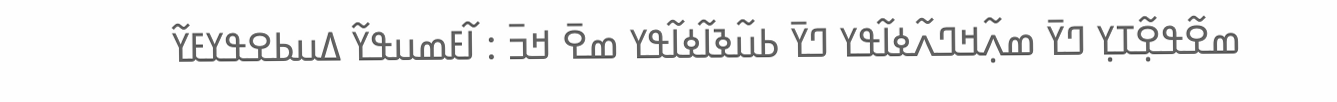ߘߐ߬ߟߐ߲߬ߠߌ߲ ߣߌ߫ ߘߍ߲߬ߞߣߍ߬ߦߊ߬ߟߌ ߣߌ߫ ߕߎ߬ߢߊ߬ߦߊ߬ߟߌ ߘߐ߫ ߞߏ߫ : ߊ߬ߓߘߎߟߌ߬ ߡߎߕߐߟߌߓߌ߬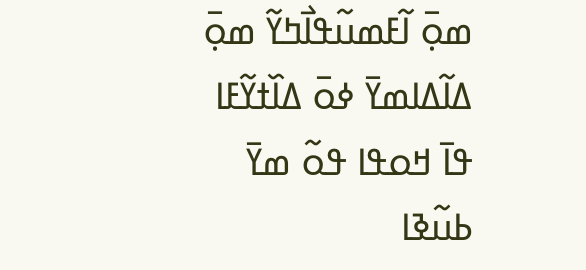ߘߋ߲߫ ߊ߬ߓߘߎ߬ߟߊ߯ߤߌ߬ ߘߋ߲߫ ߡߊ߬ߡߊߘߌ߫ ߦߋ߫ ߡߊ߰ߙߌ߬ߓߊ ߟߊ߫ ߞߋߟߊ ߟߋ߬ ߘߌ߫ ߕߎ߬ߢߊ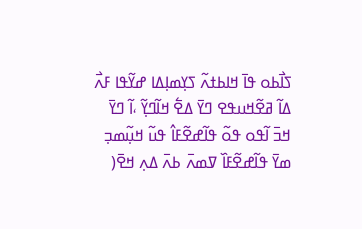ߖߊ߯ߕߋ ߟߊ߫ ߞߊߕߙߍ߬ ߖߌ߲ߘߊ߲ߡߊ ߝߌ߬ߟߊ ߓߍ߯ ߡߊ߬ ߥߐ߬ߞߎߟߐ ߣߌ߫ ߡߐ߱ ߞߊ߬ߣߌ߲߬ ،ߊ߬ ߣߌ߫ ߞߏ߫ ߊ߬ߟߋ ߟߋ߬ ߟߊ߬ߝߐ߬ߓߊ߮ ߟߎ߬ ߞߎ߲߬ߘߏ߲ ߘߌ߫ ߟߊ߬ߝߐ߬ߓߊ߰ ߜߘߍ߫ ߕߍ߫ ߡߍ߲ ߞߐ߫(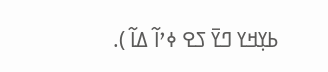ߕߌ߲ߞߌ ߣߌ߫ ߖߐ ߦߴߊ߬ ߡߊ߬ ).